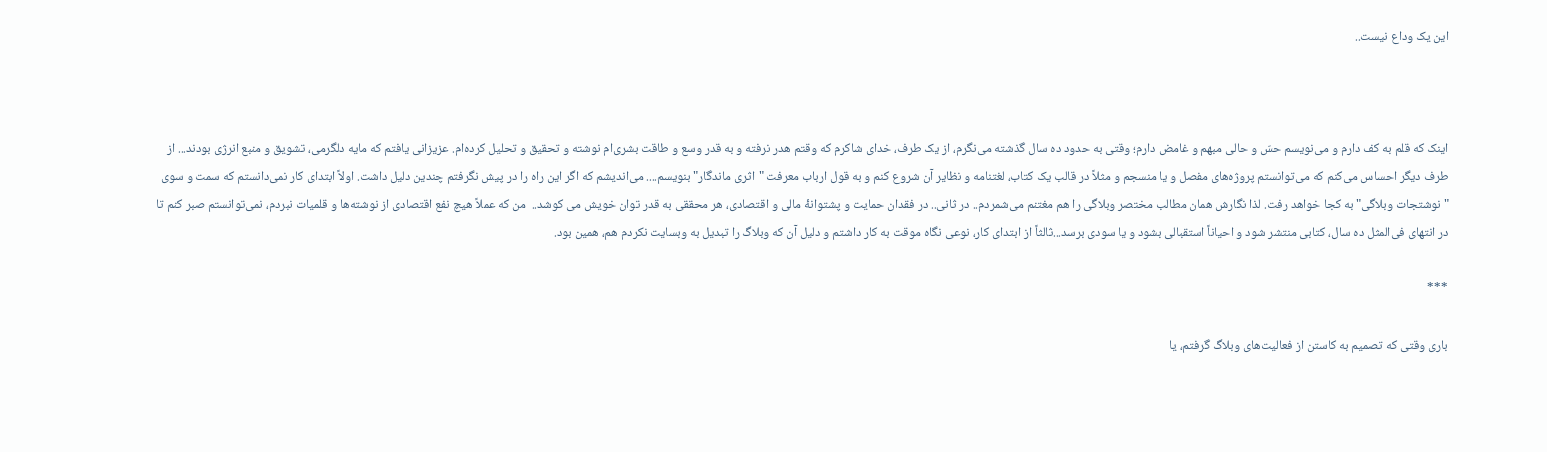این یک وداع نیست..



اینک که قلم به کف دارم و می‌نویسم حسّ و حالی مبهم و غامض دارم؛ وقتی به حدود ده سال گذشته می‌نگرم، از یک طرف، خدای شاکرم که وقتم هدر نرفته و به قدر وسع و طاقت بشری‌ام نوشته و تحقیق و تحلیل کرده‌ام. عزیزانی یافتم که مایه دلگرمی، تشویق و منبع انرژی بودند... از طرف دیگر احساس می‌کنم که می‌توانستم پروژه‌های مفصل و یا منسجم و مثلاً در قالب یک کتاب، لغتنامه و نظایر آن شروع کنم و به قول ارباب معرفت "اثری ماندگار" بنویسم.... می‌اندیشم که اگر این راه را در پیش نگرفتم چندین دلیل داشت. اولاً ابتدای کار نمی‌دانستم که سمت و سوی "نوشتجات وبلاگی" به کجا خواهد رفت. لذا نگارش همان مطالب مختصر وبلاگی را هم مغتنم می‌شمردم.. در ثانی.. در فقدان حمایت و پشتوانۀ مالی و اقتصادی، هر محققی به قدر توان خویش می کوشد..  من که عملاً هیچ نفع اقتصادی از نوشته‌ها و قلمیات نبردم، نمی‌توانستم صبر کنم تا در انتهای فی‌المثل ده سال، کتابی منتشر شود و احیاناً استقبالی بشود و یا سودی برسد...ثالثاً از ابتدای کار، نوعی نگاه موقت به کار داشتم و دلیل آن که وبلاگ را تبدیل به وبسایت نکردم هم، همین بود.

***

باری وقتی که تصمیم به کاستن از فعالیت‌های وبلاگ گرفتم، یا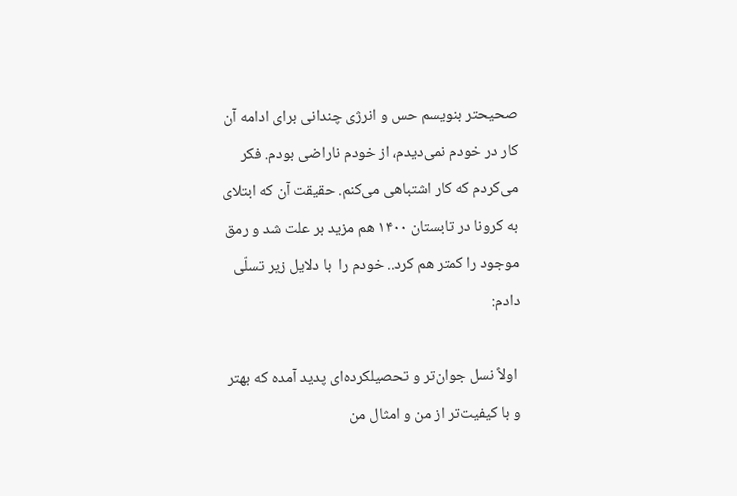صحیحتر بنویسم حس و انرژی چندانی برای ادامه آن کار در خودم نمی‌دیدم، از خودم ناراضی بودم. فکر می‌کردم که کار اشتباهی می‌کنم. حقیقت آن که ابتلای به کرونا در تابستان ۱۴۰۰ هم مزید بر علت شد و رمق موجود را کمتر هم کرد.. خودم را  با دلایل زیر تسلّی دادم:

 اولاً نسل جوان‌تر و تحصیلکرده‌ای پدید آمده که بهتر و با کیفیت‌تر از من و امثال من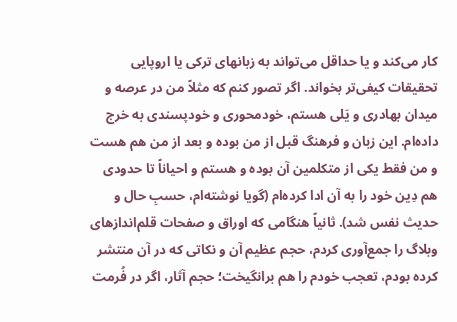کار می‌کند و یا حداقل می‌تواند به زبانهای ترکی یا اروپایی تحقیقات کیفی‌تر بخواند. اگر تصور کنم که مثلاً من در عرصه و میدان بهادری و یَلی هستم، خودمحوری و خودپسندی به خرج داده‌ام. این زبان و فرهنگ قبل از من بوده و بعد از من هم هست و من فقط یکی از متکلمین آن بوده و هستم و احیاناً تا حدودی هم دِین خود را به آن ادا کرده‌ام (گویا نوشته‌ام، حسبِ حال و حدیث نفس شد). ثانیاً هنگامی که اوراق و صفحات قلم‌اندازهای وبلاگ را جمع‌آوری کردم، حجم عظیم آن و نکاتی که در آن منتشر کرده بودم، تعجب خودم را هم برانگیخت؛ حجم آثار، اگر در فُرمت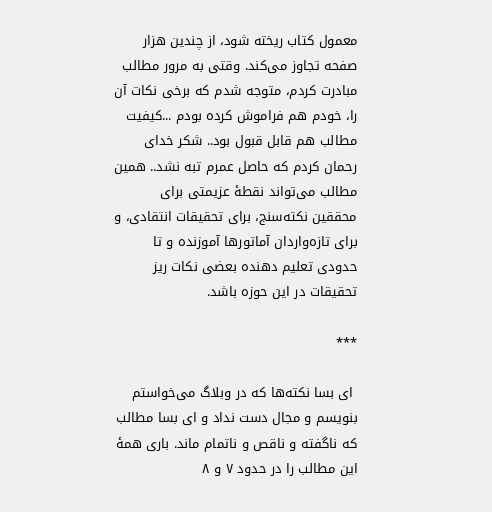معمول کتاب ریخته شود، از چندین هزار صفحه تجاوز می‌کند. وقتی به مرور مطالب مبادرت کردم، متوجه شدم که برخی نکات آن را، خودم هم فراموش کرده بودم ...کیفیت مطالب هم قابل قبول بود.. شکر خدای رحمان کردم که حاصل عمرم تبه نشد.. همین مطالب می‌تواند نقطۀ عزیمتی برای محققین نکته‌سنج، برای تحقیقات انتقادی، و برای تازه‌واردان آماتورها آموزنده و تا حدودی تعلیم دهنده بعضی نکات ریز تحقیقات در این حوزه باشد.

***

 ای بسا نکته‌ها که در وبلاگ می‌خواستم بنویسم و مجال دست نداد و ای بسا مطالب که ناگفته و ناقص و ناتمام ماند. باری همۀ این مطالب را در حدود ۷ و ۸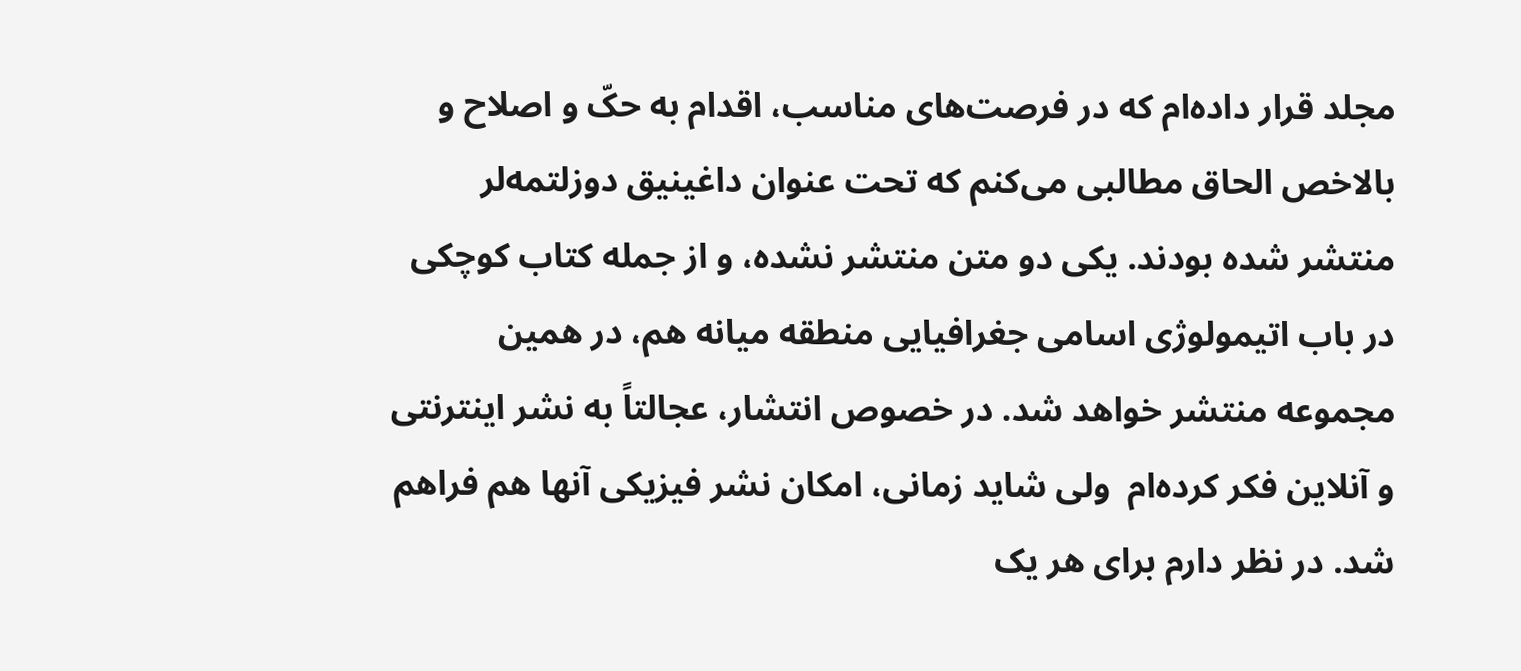مجلد قرار داده‌ام که در فرصت‌های مناسب، اقدام به حکّ و اصلاح و بالاخص الحاق مطالبی می‌کنم که تحت عنوان داغینیق دوزلتمه‌لر منتشر شده بودند. یکی دو متن منتشر نشده، و از جمله کتاب کوچکی در باب اتیمولوژی اسامی جغرافیایی منطقه میانه هم، در همین مجموعه منتشر خواهد شد. در خصوص انتشار، عجالتاً به نشر اینترنتی و آنلاین فکر کرده‌ام  ولی شاید زمانی، امکان نشر فیزیکی آنها هم فراهم شد. در نظر دارم برای هر یک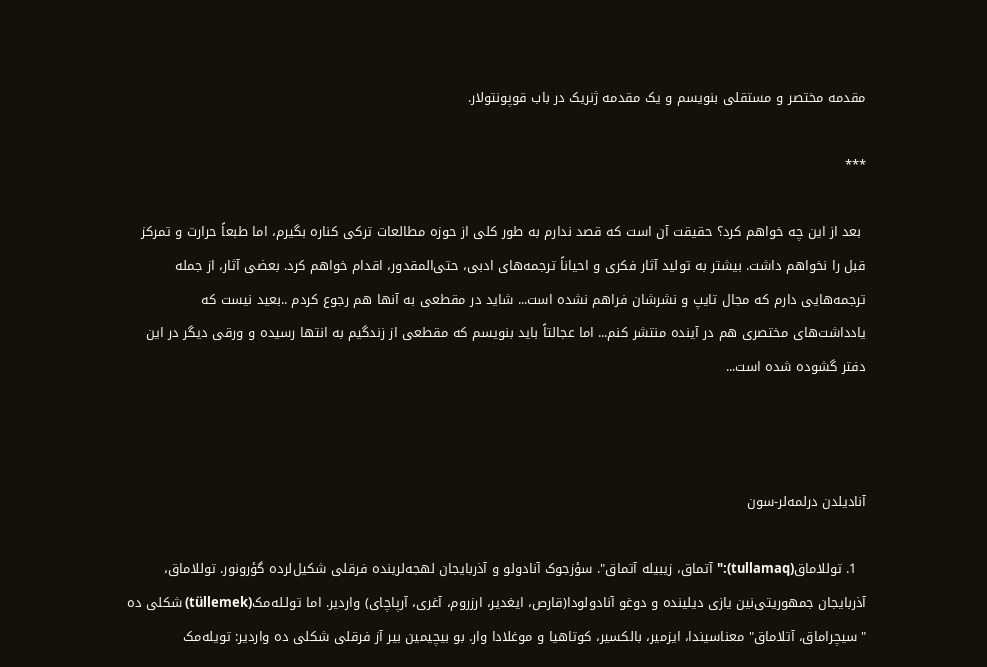مقدمه مختصر و مستقلی بنویسم و یک مقدمه ژنریک در باب قوپونتولار.

***

 بعد از این چه خواهم کرد؟ حقیقت آن است که قصد ندارم به طور کلی از حوزه مطالعات ترکی کناره بگیرم، اما طبعاً حرارت و تمرکز قبل را نخواهم داشت. بیشتر به تولید آثار فکری و احیاناً ترجمه‌های ادبی، حتی‌المقدور، اقدام خواهم کرد. بعضی آثار، از جمله ترجمه‌هایی دارم که مجال تایپ و نشرشان فراهم نشده است... شاید در مقطعی به آنها هم رجوع کردم ..بعید نیست که یادداشت‌های مختصری هم در آینده منتشر کنم... اما عجالتاً باید بنویسم که مقطعی از زندگیم به انتها رسیده و ورقی دیگر در این دفتر گشوده شده است...



آنادیلدن درلمه‌لر-سون

  1. توللاماق(tullamaq):"آتماق، زیبیله آتماق". سؤزجوک آنادولو و آذربایجان لهجه‌لرینده فرقلی شکیل‌لرده گؤرونور. توللاماق، آذربایجان جمهوریتی‌نین یازی دیلینده و دوغو آنادولودا(قارص، ایغدیر، ارزروم، آغری، آرپاچای) واردیر. اما تولـله‌مک(tüllemek) شکلی ده "سیچراماق، آتلاماق" معناسیندا، ایزمیر، بالکسیر، کوتاهیا و موغلادا وار. بو بیچیمین بیر آز فرقلی شکلی ده واردیر: تویله‌مک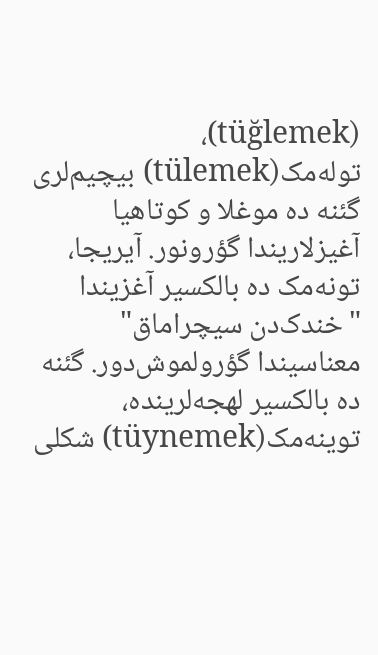(tüğlemek)، توله‌مک(tülemek) بیچیم‌لری گئنه ده موغلا و کوتاهیا آغیزلاریندا گؤرونور. آیریجا، تونه‌مک ده بالکسیر آغزیندا "خندک‌دن سیچراماق" معناسیندا گؤرولموش‌دور. گئنه ده بالکسیر لهجه‌لرینده، توینه‌مک(tüynemek) شکلی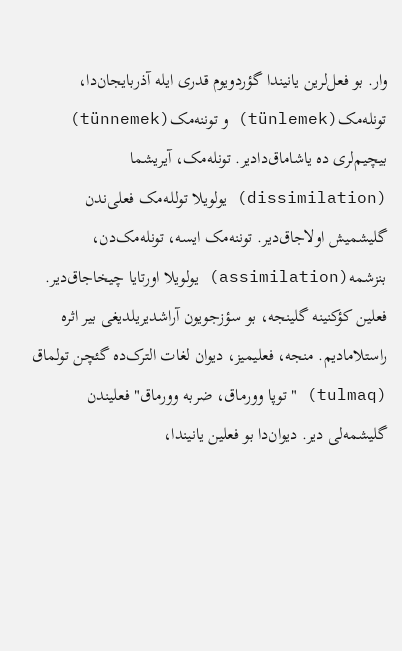وار. بو فعل‌لرین یانیندا گؤردویوم قدری ایله آذربایجان‌دا، تونله‌مک(tünlemek) و توننه‌مک(tünnemek) بیچیم‌لری ده یاشاماق‌دادیر. تونله‌مک، آیریشما (dissimilation) یولویلا توللـه‌مک فعلی‌ندن گلیشمیش اولاجاق‌دیر. توننه‌مک ایسه، تونله‌مک‌دن، بنزشمه(assimilation) یولویلا اورتایا چیخاجاق‌دیر. فعلین کؤکنینه گلینجه، بو سؤزجویون آراشدیریلدیغی بیر اثره راستلامادیم. منجه، فعلیمیز، دیوان لغات الترک‌ده گئچن تولماق (tulmaq) "توپا وورماق، ضربه وورماق" فعلیندن گلیشمه‌لی دیر. دیوان‌دا بو فعلین یانیندا،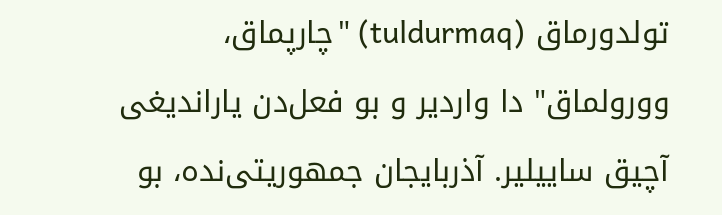تولدورماق (tuldurmaq) "چارپماق، وورولماق" دا واردیر و بو فعل‌دن یاراندیغی آچیق ساییلیر. آذربایجان جمهوریتی‌نده، بو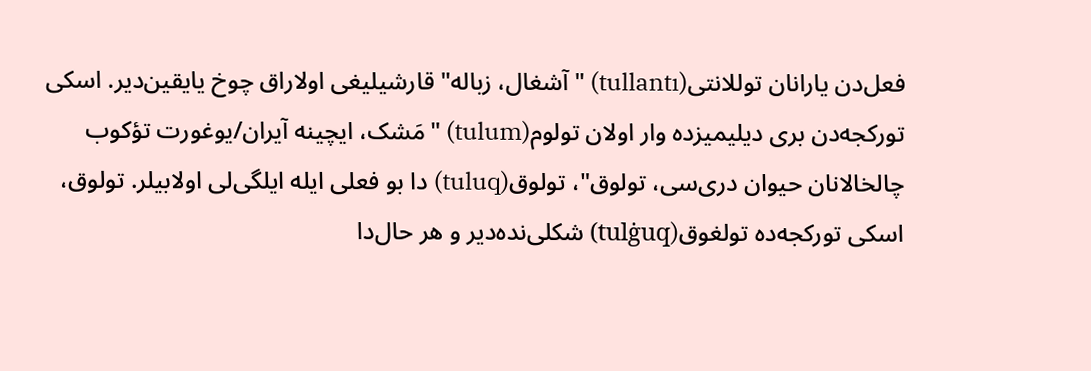فعل‌دن یارانان توللانتی(tullantı) "آشغال، زباله" قارشیلیغی اولاراق چوخ یایقین‌دیر. اسکی تورکجه‌دن بری دیلیمیزده وار اولان تولوم(tulum) "مَشک، ایچینه آیران/یوغورت تؤکوب چالخالانان حیوان دری‌سی، تولوق"، تولوق(tuluq) دا بو فعلی ایله ایلگی‌لی اولابیلر. تولوق، اسکی تورکجه‌ده تولغوق(tulġuq) شکلی‌نده‌دیر و هر حال‌دا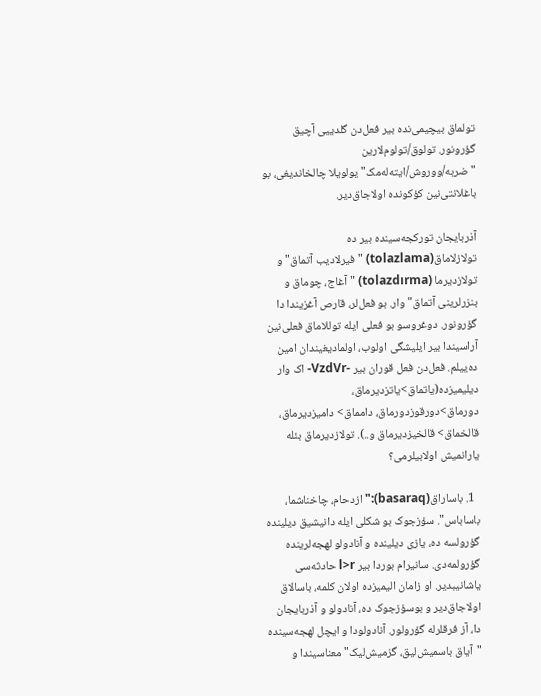تولماق بیچیمی‌نده بیر فعل‌دن گلدییی آچیق گؤرونور. تولوق/تولوم‌لارین "ضربه/ووروش/ایته‌له‌مک" یولویلا چالخاندیغی، بو باغلانتی‌نین کؤکونده اولاجاق‌دیر.

آذربایجان تورکجه‌سینده بیر ده تولازلاماق(tolazlama) "فیرلادیب آتماق" و  تولازدیرما (tolazdırma) "آغاج، چوماق و بنزرلرینی آتماق" وار. بو فعل‌لر، قارص آغزیندا دا گؤرونور. دوغروسو بو فعلی ایله توللاماق فعلی‌نین آراسیندا بیر ایلیشگی اولوب، اولمادیغیندان امین ده‌ییلم. فعل‌دن فعل قوران بیر -VzdVr- اک وار دیلیمیزده(یاتماق>یاتزدیرماق، دورماق>دورقوزدورماق، دامماق> دامیزدیرماق، قالخماق> قالخیزدیرماق و..). تولازدیرماق بئله یارانمیش اولابیلرمی؟

  1. باساراق(basaraq):"ازدحام، چاخناشما، باساباس". سؤزجوک بو شکلی ایله دانیشیق دیلینده گؤرولسه‌ ده، یازی دیلینده و آنادولو لهجه‌لرینده گؤرولمه‌دی. سانیرام بوردا بیر l>r حادثه‌سی یاشانیبدیر. او زامان الیمیزده اولان کلمه، باسالاق اولاجاق‌دیر و بوسؤزجوک ده، آنادولو و آذربایجان دا، آز فرقلرله گؤرولور. آنادولودا و ایچل لهجه‌سینده "آیاق باسمیش‌لیق، گزمیش‌لیک" معناسیندا و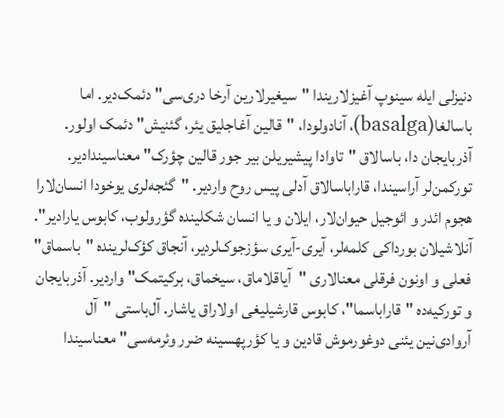دنیزلی ایله سینوپ آغیزلاریندا "سیغیرلارین آرخا دری‌سی" دئمک‌دیر. اما باسالغا(basalga)، آنادولودا، "قالین آغاجلیق یئر، گئنیش" دئمک اولور. آذربایجان دا، باسالاق "تاوادا پیشیریلن بیر جور قالین چؤرک" معناسیندادیر. تورکمن‌لر آراسیندا، قاراباسالاق آدلی پیس روح واردیر. "گئجه‌لری یوخودا انسان‌لارا هجوم ائدر و ائوجیل حیوان‌لار، ایلان و یا انسان شکلینده گؤرولوب، کابوس یارادیر". آنلاشیلان بورداکی کلمه‌لر، آیری-آیری سؤزجوک‌لردیر، آنجاق کؤک‌لرینده "باسماق" فعلی و اونون فرقلی معنالاری "آیاقلاماق، سیخماق، برکیتمک" واردیر. آذربایجان و تورکیه‌ده "قاراباسما"، کابوس قارشیلیغی اولاراق یاشار. آل‌باستی "آل آروادی‌نین یئنی دوغورموش قادین و یا کؤرپهسینه ضرر وئرمه‌سی" معناسیندا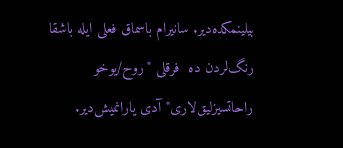بیلینمکده‌دیر. سانیرام باسماق فعلی ایله باشقا رنگ‌لردن ده  فرقلی "روح/یوخو راحاتسیزلیق‌لاری" آدی یارانمیش‌دیر.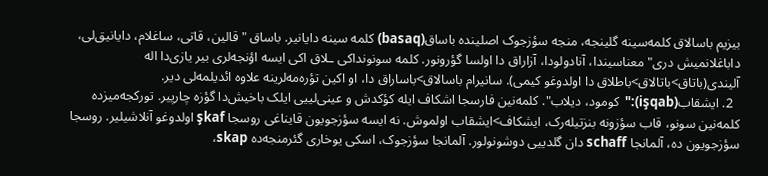بیزیم باسالاق کلمه‌سینه گلینجه، منجه سؤزجوک اصلینده باساق(basaq) کلمه سینه دایانیر. باساق "قالین، قاتی، ساغلام، دایانیق‌لی، داباغلانمیش دری" معناسیندا، آنادولودا، آزاراق دا اولسا گؤرونور. کلمه سونونداکی ـلاق اکی ایسه اؤنجه‌لری بیر یازی‌دا اله آلیندی(باتاق>باتالاق>باطلاق دا اولدوغو کیمی). سانیرام باسالاق>باساراق دا، او اکین تؤره‌مه‌لرینه علاوه ائدیلمه‌لی دیر.
  2. ایشقاب(işqab):"کومود، دیلاب". کلمه‌نین فارسجا اشکاف ایله کؤکدش و عینی‌لییی ایلک باخیش‌دا گؤزه چارپیر. تورکجه‌میزده کلمه‌نین سونو، قاب سؤزونه بنزتیله‌رک، ایشکاف>ایشقاب اولموش. نه ایسه سؤزجویون قایناغی روسجا şkaf اولدوغو آنلاشیلیر. روسجا سؤزجویون ده، آلمانجا schaff دان گلدییی دوشونولور. آلمانجا سؤزجوک، اسکی یوخاری گئرمنجه‌ده skap،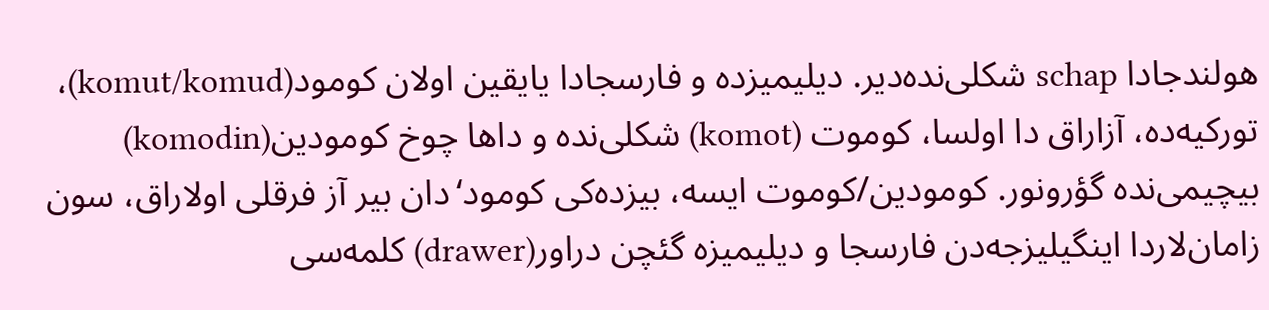هولندجادا schap شکلی‌نده‌دیر. دیلیمیزده و فارسجادا یایقین اولان کومود(komut/komud)، تورکیه‌ده، آزاراق دا اولسا، کوموت (komot) شکلی‌نده و داها چوخ کومودین(komodin) بیچیمی‌نده گؤرونور. کومودین/کوموت ایسه، بیزده‌کی کومود‘دان بیر آز فرقلی اولاراق، سون زامان‌لاردا اینگیلیزجه‌دن فارسجا و دیلیمیزه گئچن دراور(drawer) کلمه‌سی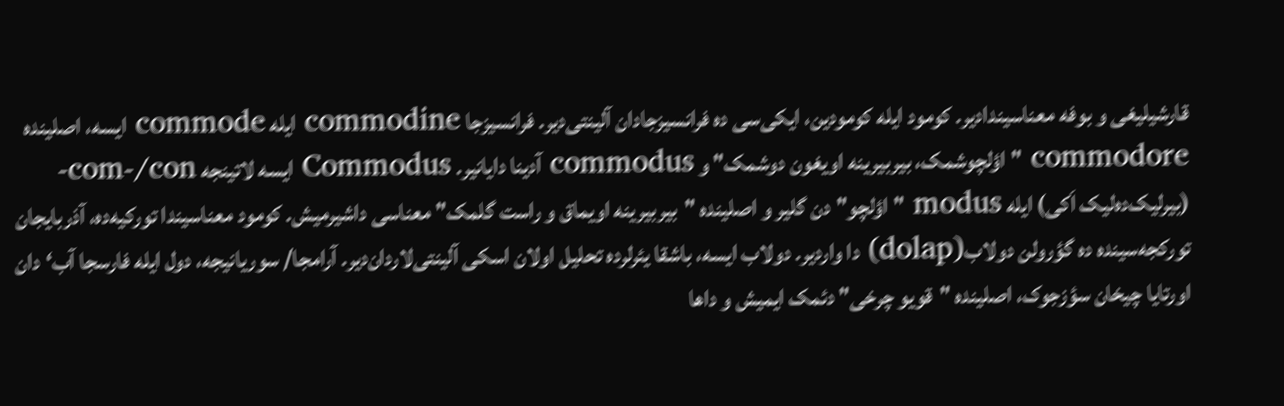قارشیلیغی و بوفه معناسیندادیر. کومود ایله کومودین، ایکی‌سی ده فرانسیزجادان آلینتی‌دیر. فرانسیزجا commodine ایله commode ایسه، اصلینده commodore "اؤلچوشمک، بیربیرینه اویغون دوشمک" و commodus آدینا دایانیر. Commodus ایسه لاتینجه com-/con- (بیرلیک‌ده‌لیک اَکی) ایله modus "اؤلچو"دن گلیر و اصلینده "بیربیرینه اویماق و راست گلمک" معناسی داشیرمیش. کومود معناسیندا تورکیه‌ده، آذربایجان تورکجه‌سینده ده گؤرولن دولاب(dolap) دا واردیر. دولاب ایسه، باشقا یئرلرده تحلیل اولان اسکی آلینتی‌لاردان‌دیر. آرامجا/ سوریانیجه، دول ایله فارسجا آب‘دان اورتایا چیخان سؤزجوک، اصلینده "قویو چرخی" دئمک ایمیش و داها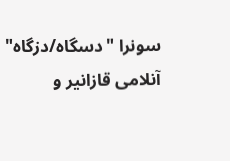سونرا "دسگاه/دزگاه" آنلامی قازانیر و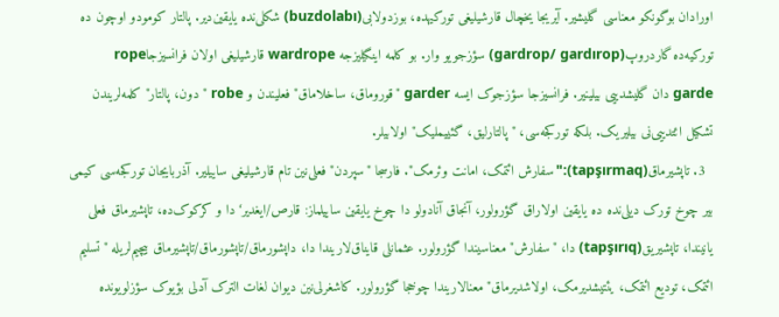اورادان بوگونکو معناسی گلیشیر. آیریجا یخچال قارشیلیغی تورکیهده، بوزدولابی(buzdolabı) شکلی‌نده یایقین‌دیر. پالتار کومودو اوچون ده تورکیه‌ده گاردروپ(gardrop/ gardırop) سؤزجویو وار. بو کلمه‌ اینگیلیزجه wardrope قارشیلیغی اولان فرانسیزجاrope  garde دان گلیشدییی بیلینیر. فرانسیزجا سؤزجوک ایسه garder "قوروماق، ساخلاماق" فعلیندن و robe "دون، پالتار" کلمه‌لریندن تشکیل ائتدییی‌نی بیلیریک. بلکه تورکجه‌سی، "پالتارلیق، گئییملیک" اولابیلر.
  3. تاپشیرماق(tapşırmaq):"سفارش ائتمک، امانت وئرمک". فارسجا "سپردن" فعلی‌نین تام قارشیلیغی ساییلیر. آذربایجان تورکجه‌سی کیمی بیر چوخ تورک دیلی‌نده ده یایقین اولاراق گؤرولور، آنجاق آنادولو دا چوخ یایقین ساییلماز: قارص/ایغدیر‘دا و کرکوک‌ده، تاپشیرماق فعلی یانیندا، تاپشیریق(tapşırıq) دا، "سفارش" معناسیندا گؤرولور. عثمانلی قایناق‌لاریندا دا، داپشورماق/تاپشورماق/تاپشیرماق بیچیم‌لریله "تسلیم ائتمک، تودیع ائتمک، یئتیشدیرمک، اولاشدیرماق" معنالاریندا چوخجا گؤرولور. کاشغرلی‌نین دیوان لغات الترک آدلی بؤیوک سؤزلویونده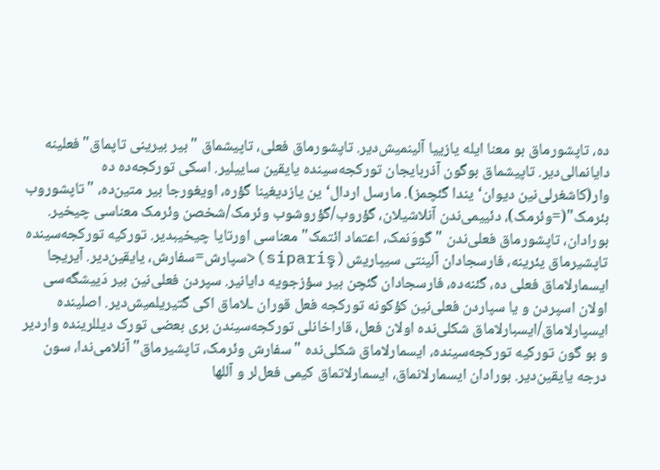ده، تاپشورماق بو معنا ایله یازییا آلینمیش‌دیر. تاپشورماق فعلی، تاپیشماق "بیر بیرینی تاپماق" فعلینه دایانمالی‌دیر. تاپیشماق بوگون آذربایجان تورکجه‌سینده یایقین ساییلیر. اسکی تورکجه‌ده ده وار(کاشغرلی‌نین دیوان‘یندا گئچمز). مارسل اردال‘ین یازدیغینا گؤره، اویغورجا بیر متین‌ده، "تاپشوروب بئرمک"(=وئرمک)، دئییمی‌ندن آنلاشیلان، گؤروب/گؤروشوب وئرمک/شخصن وئرمک معناسی چیخیر. بورادان، تاپشورماق فعلی‌ندن "گووَنمک، اعتماد ائتمک" معناسی اورتایا چیخیبدیر. تورکیه تورکجه‌سینده تاپشیرماق یئرینه، فارسجادان آلینتی سیپاریش(sipariş)<سپارش=سفارش، یایقین‌دیر. آیریجا ایسمارلاماق فعلی ده، گئنه‌ده، فارسجادان گئچن بیر سؤزجویه دایانیر. سپردن فعلی‌نین بیر دَییشگه‌سی اولان اسپردن و یا سپاردن فعلی‌نین کؤکونه تورکجه فعل قوران ـلاماق اکی گتیریلمیش‌دیر. اصلینده ایسپارلاماق/ایسبارلاماق شکلی‌نده اولان فعل، قاراخانلی تورکجه‌سیندن بری بعضی تورک دیللرینده واردیر و بو گون تورکیه تورکجه‌سینده، ایسمارلاماق شکلی‌نده "سفارش وئرمک، تاپشیرماق" آنلامی‌ندا، سون درجه یایقین‌دیر. بورادان ایسمارلانماق، ایسمارلاتماق کیمی فعل‌لر و آللها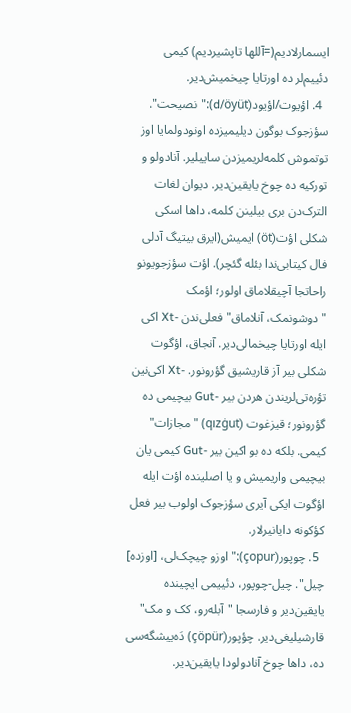ایسمارلادیم(=آللها تاپشیردیم) کیمی دئییم‌لر ده اورتایا چیخمیش‌دیر.
  4. اؤیوت/اؤیود(d/öyüt):"نصیحت". سؤزجوک بوگون دیلیمیزده اونودولمایا اوز توتموش کلمه‌لریمیزدن ساییلیر. آنادولو و تورکیه ده چوخ یایقین‌دیر. دیوان لغات الترک‌دن بری بیلینن کلمه، داها اسکی شکلی اؤت(öt) ایمیش(ایرق بیتیگ آدلی فال کیتابی‌ندا بئله گئچر). اؤت سؤزجویونو راحاتجا آچیقلاماق اولور؛ اؤمک "دوشونمک، آنلاماق" فعلی‌ندن -Xt اکی ایله اورتایا چیخمالی‌دیر. آنجاق، اؤگوت شکلی بیر آز قاریشیق گؤرونور. -Xt اکی‌نین تؤره‌تی‌لریندن هردن بیر -Gut بیچیمی ده گؤرونور؛ قیزغوت (qızġut) "مجازات" کیمی. بلکه ده بو اکین بیر -Gut کیمی یان بیچیمی واریمیش و یا اصلینده اؤت ایله اؤگوت ایکی آیری سؤزجوک اولوب بیر فعل کؤکونه دایانیرلار.
  5. چوپور(çopur):"اوزو چیچک‌لی، [اوزده] چیل". چیل-چوپور، دئییمی ایچینده یایقین‌دیر و فارسجا "آبله‌رو، کک و مک" قارشیلیغی‌دیر. چؤپور(çöpür) دَه‌ییشگه‌سی ده، داها چوخ آنادولودا یایقین‌دیر.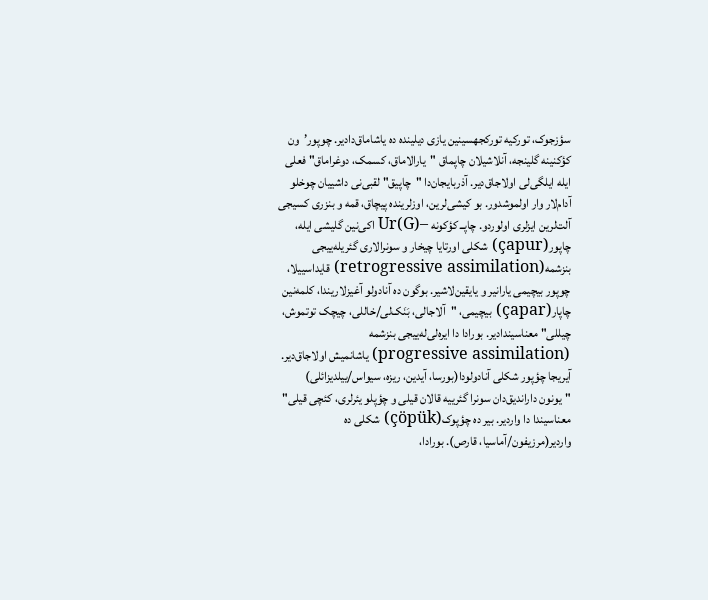سؤزجوک، تورکیه تورکجهسینین یازی دیلینده ده یاشاماق‌دادیر. چوپور’ون کؤکنینه گلینجه، آنلاشیلان چاپماق "یارالاماق، کسمک، دوغراماق" فعلی ایله ایلگی‌لی اولاجاق‌دیر. آذربایجان‌دا "چاپیق" لقبی‌نی داشییان چوخلو آدام‌لار وار اولموشدور. بو کیشی‌لرین، اوزلرینده پیچاق، قمه و بنزری کسیجی آلت‌لرین ایزلری اولوردو. چاپــ کؤکونه –(G)Ur اکی‌نین گلیشی ایله، چاپور(çapur) شکلی اورتایا چیخار و سونرالاری گئریله‌ییجی بنزشمه(retrogressive assimilation) قایداسییلا، چوپور بیچیمی یارانیر و یایقین‌لاشیر. بوگون ده آنادولو آغیزلاریندا، کلمه‌نین چاپار(çapar) بیچیمی، "آلاجالی، بَنَک‌لی/خاللی، چیچک توتموش، چیللی" معناسیندادیر. بورادا دا ایره‌لی‌له‌ییجی بنزشمه (progressive assimilation) یاشانمیش اولاجاق‌دیر. آیریجا چؤپور شکلی آنادولودا(بورسا، آیدین، ریزه، سیواس/ییلدیزائلی) "یونون داراندیق‌دان سونرا گئرییه قالان قیلی و چؤپلو یئرلری، کئچی قیلی" معناسیندا دا واردیر. بیر ده چؤپوک(çöpük) شکلی ده واردیر(مرزیفون/آماسیا، قارص). بورادا،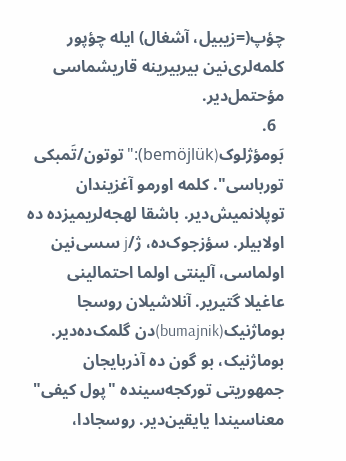چؤپ(=زیبیل، آشغال) ایله چؤپور کلمه‌لری‌نین بیربیرینه قاریشماسی مؤحتمل‌دیر.
  6. بَومؤژلوک(bemöjlük):"توتون/تَمبکی تورباسی". کلمه اورمو آغزیندان توپلانمیش‌دیر. باشقا لهجه‌لریمیزده ده اولابیلر. سؤزجوک‌ده، ژ/j سسی‌نین اولماسی، آلینتی اولما احتمالینی عاغیلا گتیریر. آنلاشیلان روسجا بوماژنیک(bumajnik)دن گلمک‌ده‌دیر. بوماژنیک، بو گون ده آذربایجان جمهوریتی‌ تورکجه‌سینده "پول کیفی" معناسیندا یایقین‌دیر. روسجادا،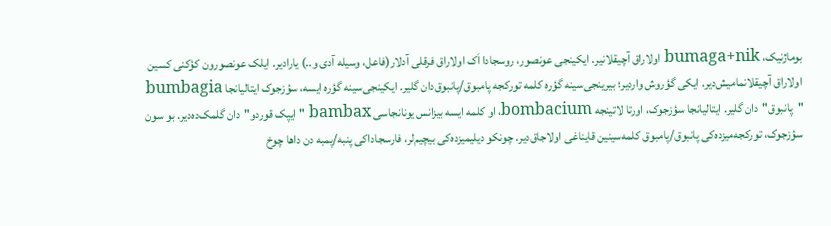بوماژنیک، bumaga+nik اولاراق آچیقلانیر. ایکینجی عونصور، روسجادا اَک اولاراق فرقلی آدلار(فاعل، وسیله آدی و..) یارادیر. ایلک عونصورون کؤکنی کسین اولاراق آچیقلانمامیش‌دیر. ایکی گؤروش واردیر؛ بیرینجی‌سینه گؤره کلمه تورکجه پامبوق/پانبوق‌دان گلیر. ایکینجی‌سینه گؤره ایسه، سؤزجوک ایتالیانجا bumbagia "پانبوق"دان گلیر. ایتالیانجا سؤزجوک، اورتا لاتینجه bombacium، او کلمه ایسه بیزانس یونانجاسی bambax "ایپک قوردو"دان گلمک‌ده‌دیر. بو سون سؤزجوک، تورکجه‌میزده‌کی پانبوق/پامبوق کلمه‌سینین قایناغی اولاجاق‌دیر. چونکو دیلیمیزده‌کی بیچیم‌لر، فارسجاداکی پنبه/پمبه دن داها چوخ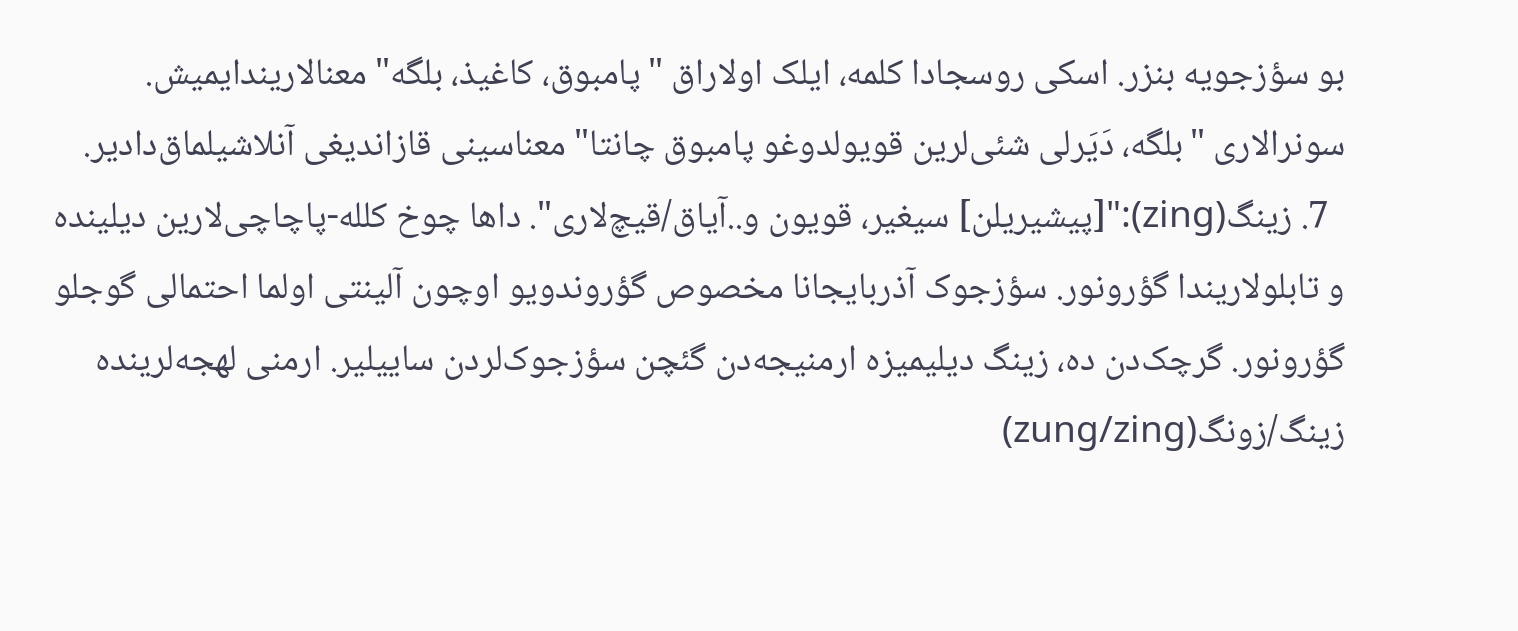بو سؤزجویه بنزر. اسکی روسجادا کلمه، ایلک اولاراق "پامبوق، کاغیذ، بلگه" معنالاریندایمیش. سونرالاری "بلگه، دَیَرلی شئی‌لرین قویولدوغو پامبوق چانتا" معناسینی قازاندیغی آنلاشیلماق‌دادیر.
  7. زینگ(zing):"[پیشیریلن] سیغیر، قویون و..آیاق/قیچ‌لاری". داها چوخ کلله-پاچاچی‌لارین دیلینده و تابلولاریندا گؤرونور. سؤزجوک آذربایجانا مخصوص گؤروندویو اوچون آلینتی اولما احتمالی گوجلو گؤرونور. گرچک‌دن ده، زینگ دیلیمیزه ارمنیجه‌دن گئچن سؤزجوک‌لردن ساییلیر. ارمنی لهجه‌لرینده زینگ/زونگ(zung/zing)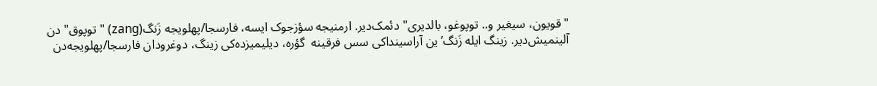"قویون، سیغیر و.. توپوغو، بالدیری" دئمک‌دیر. ارمنیجه سؤزجوک ایسه، فارسجا/پهلویجه زَنگ(zang) "توپوق"دن آلینمیش‌دیر. زینگ ایله زَنگ’ین آراسینداکی سس فرقینه  گؤره، دیلیمیزده‌کی زینگ، دوغرودان فارسجا/پهلویجه‌دن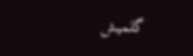گلمیش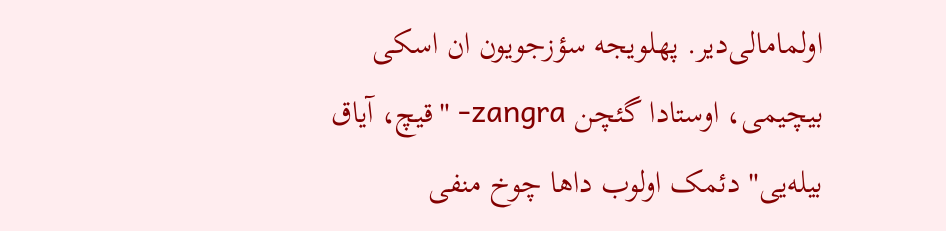اولمامالی‌دیر. پهلویجه سؤزجویون ان اسکی بیچیمی، اوستادا گئچن zangra- "قیچ، آیاق بیله‌یی" دئمک اولوب داها چوخ منفی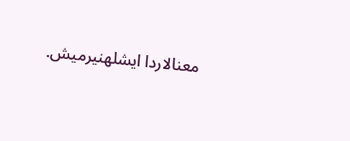معنالاردا ایشلهنیرمیش.